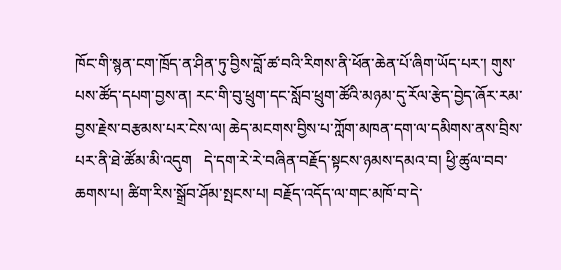ཁོང་གི་སྙན་ངག་ཁྲོད་ན་ཤིན་ཏུ་བྱིས་བློ་ཚ་བའི་རིགས་ནི་ཕོན་ཆེན་པོ་ཞིག་ཡོད་པར་། གུས་པས་ཚོད་དཔག་བྱས་ན། རང་གི་བུ་ཕྲུག་དང་སློབ་ཕྲུག་ཚོའི་མཉམ་དུ་རོལ་རྩེད་བྱེད་ཞོར་རམ་བྱས་རྗེས་བརྩམས་པར་ངེས་ལ། ཆེད་མངགས་བྱིས་པ་ཀློག་མཁན་དག་ལ་དམིགས་ནས་བྲིས་པར་ནི་ཐེ་ཚོམ་མི་འདུག   དེ་དག་རེ་རེ་བཞིན་བརྗོད་སྟངས་ཉམས་དམའ་བ། ཕྱི་ཚུལ་བབ་ཆགས་པ། ཚིག་རིས་སྒྲོབ་ཤོམ་སྤངས་པ། བརྗོད་འདོད་ལ་གང་མཁོ་བ་དེ་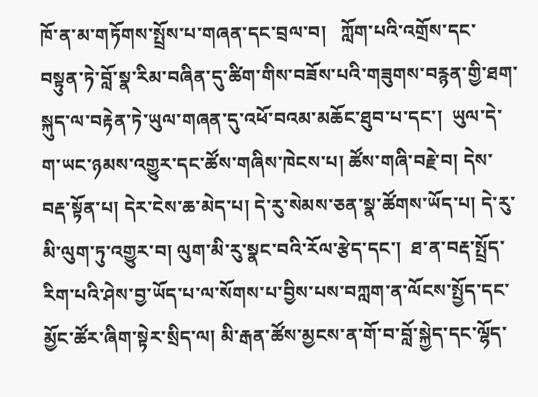ཁོ་ན་མ་གཏོགས་སྤྲོས་པ་གཞན་དང་བྲལ་བ།   ཀློག་པའི་འགྲོས་དང་བསྟུན་ཏེ་བློ་སྣ་རིམ་བཞིན་དུ་ཚིག་གིས་བཟོས་པའི་གཟུགས་བརྙན་གྱི་ཐག་སྐུད་ལ་བརྟེན་ཏེ་ཡུལ་གཞན་དུ་འཕོ་བའམ་མཆོང་ཐུབ་པ་དང་།  ཡུལ་དེ་ག་ཡང་ཉམས་འགྱུར་དང་ཚོས་གཞིས་ཁེངས་པ། ཚོས་གཞི་བརྗེ་བ། དེས་བརྡ་སྟོན་པ། དེར་ངེས་ཆ་མེད་པ། དེ་རུ་སེམས་ཅན་སྣ་ཚོགས་ཡོད་པ། དེ་རུ་མི་ལུག་ཏུ་འགྱུར་བ། ལུག་མི་རུ་སྣང་བའི་རོལ་རྩེད་དང་།  ཐ་ན་བརྡ་སྤྲོད་རིག་པའི་ཤེས་བྱ་ཡོད་པ་ལ་སོགས་པ་བྱིས་པས་བཀླག་ན་ལོངས་སྤྱོད་དང་མྱོང་ཚོར་ཞིག་སྟེར་སྲིད་ལ། མི་རྒན་ཚོས་མྱངས་ན་གོ་བ་བློ་སྐྱེད་དང་ལྷོད་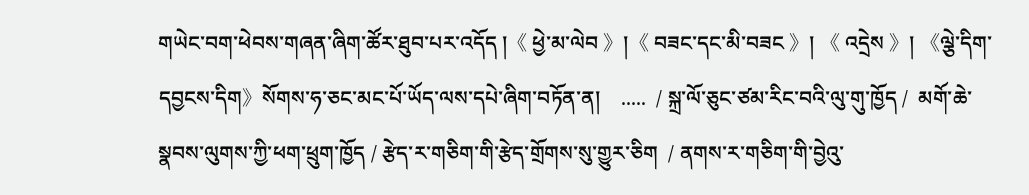གཡེང་བག་ཕེབས་གཞན་ཞིག་ཚོར་ཐུབ་པར་འདོད །《 ཕྱེ་མ་ལེབ 》།《 བཟང་དང་མི་བཟང 》། 《 འདྲེས 》། 《ལྕེ་དིག་དབྱངས་དིག》སོགས་ཧ་ཅང་མང་པོ་ཡོད་ལས་དཔེ་ཞིག་བཏོན་ན།    .....  / སྐྲ་ལོ་ཅུང་ཙམ་རིང་བའི་ལུ་གུ་ཁྱོད /  མགོ་ཆེ་སྣབས་ལུགས་ཀྱི་ཕག་ཕྲུག་ཁྱོད / རྩེད་ར་གཅིག་གི་རྩེད་གྲོགས་སུ་གྱུར་ཅིག  / ནགས་ར་གཅིག་གི་བྱེའུ་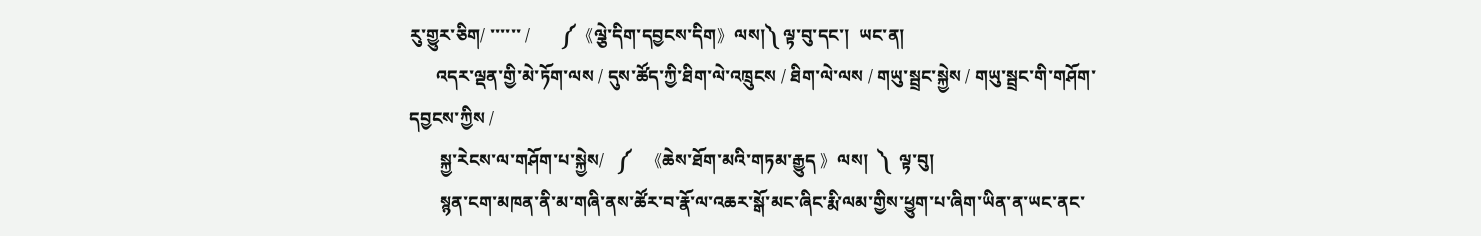རུ་གྱུར་ཅིག/ ་་་་་་ /       ༼《ལྕེ་དིག་དབྱངས་དིག》ལས།༽ ལྟ་བུ་དང་།  ཡང་ན།
      འདར་ལྡན་གྱི་མེ་ཏོག་ལས / དུས་ཚོད་ཀྱི་ཐིག་ལེ་འཁྲུངས / ཐིག་ལེ་ལས / གཡུ་སྦྲང་སྐྱེས / གཡུ་སྦྲང་གི་གཤོག་དབྱངས་ཀྱིས /
       སྐྱ་རེངས་ལ་གཤོག་པ་སྐྱེས/   ༼   《ཆེས་ཐོག་མའི་གཏམ་རྒྱུད 》ལས།  ༽  ལྟ་བུ།
       སྙན་ངག་མཁན་ནི་མ་གཞི་ནས་ཚོར་བ་རྣོ་ལ་འཆར་སྒོ་མང་ཞིང་རྨི་ལམ་གྱིས་ཕྱུག་པ་ཞིག་ཡིན་ན་ཡང་ནང་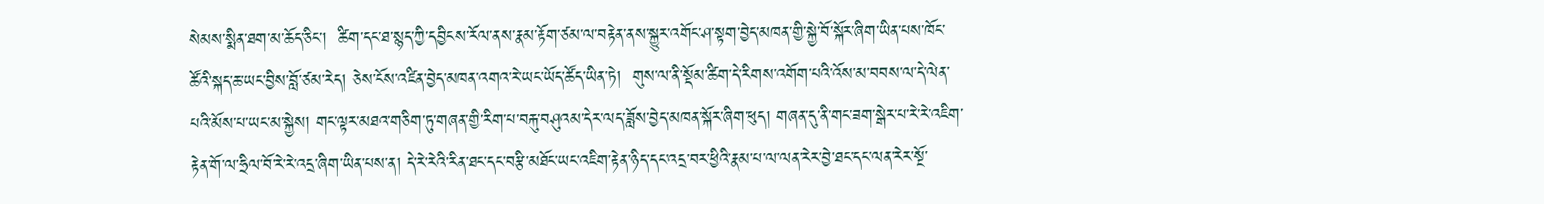སེམས་སྨིན་ཐག་མ་ཆོད་ཅིང་།  ཚིག་དང་ཐ་སྙད་ཀྱི་དབྱིངས་རོལ་ནས་རྣམ་རྟོག་ཙམ་ལ་བརྟེན་ནས་སྐྱུར་འགོང་ཤ་སྟག་བྱེད་མཁན་གྱི་སྐྱེ་བོ་སྐོར་ཞིག་ཡིན་པས་ཁོང་ཚོའི་སྐད་ཆ་ཡང་བྱིས་བློ་ཙམ་རེད། ཅེས་ངོས་འཛིན་བྱེད་མཁན་འགའ་རེ་ཡང་ཡོད་ཚོད་ཡིན་ཏེ།  གུས་ལ་ནི་སྡོམ་ཚིག་དེ་རིགས་འགོག་པའི་འོས་མ་བབས་ལ་དེ་ལེན་པའི་མོས་པ་ཡང་མ་སྐྱེས། གང་ལྟར་མཐའ་གཅིག་ཏུ་གཞན་གྱི་རིག་པ་བརྐུ་བཤུའམ་དེར་ལད་ཟློས་བྱེད་མཁན་སྐོར་ཞིག་ཕུད། གཞན་དུ་ནི་གང་ཟག་སྒེར་པ་རེ་རེ་འཇིག་རྟེན་གོ་ལ་ཧྲིལ་བོ་རེ་རེ་འདྲ་ཞིག་ཡིན་པས་ན། དེ་རེ་རེའི་རིན་ཐང་དང་བརྩི་མཐོང་ཡང་འཇིག་རྟེན་ཉིད་དང་འདྲ་བར་ཕྱིའི་རྣམ་པ་ལ་ལན་རེར་བྱེ་ཐང་དང་ལན་རེར་སྔོ་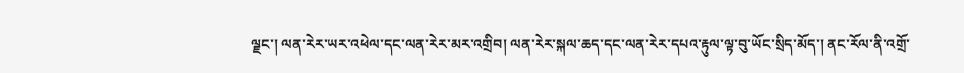ལྗང་། ལན་རེར་ཡར་འཕེལ་དང་ལན་རེར་མར་འགྲིབ། ལན་རེར་སྐལ་ཆད་དང་ལན་རེར་དཔའ་རྟུལ་ལྟ་བུ་ཡོང་སྲིད་མོད་། ནང་རོལ་ནི་འགྲོ་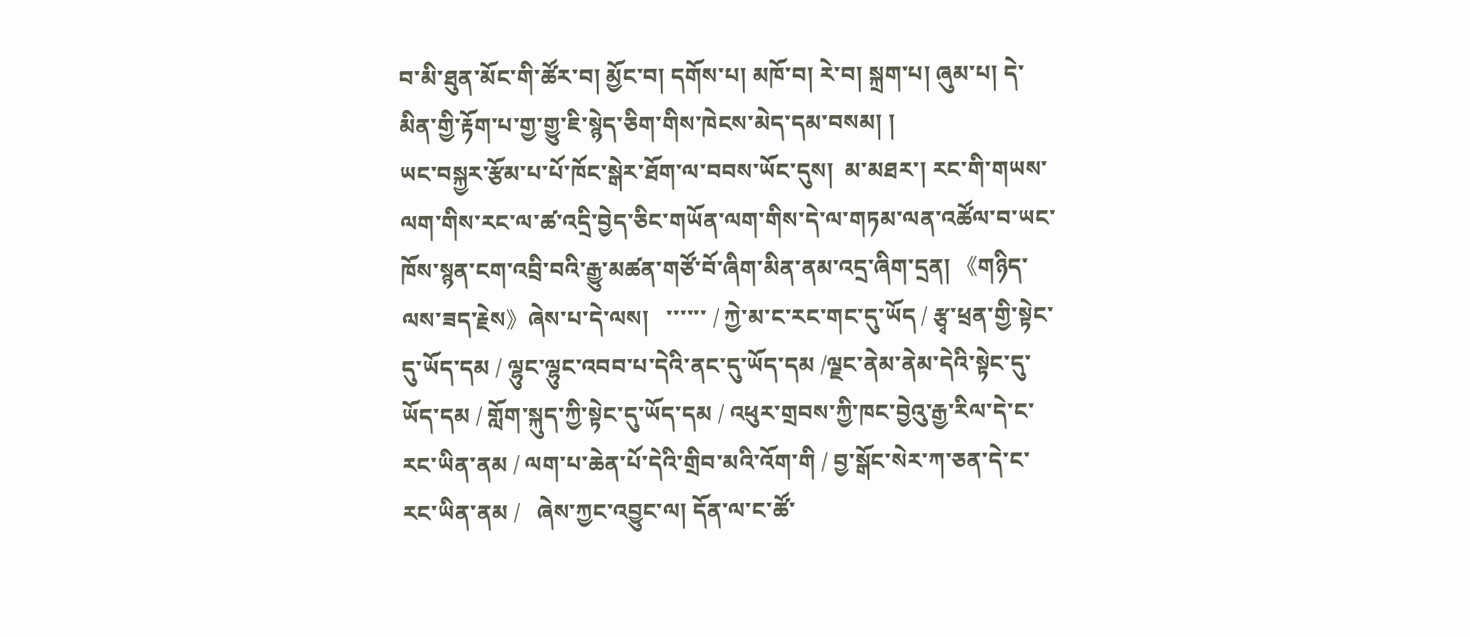བ་མི་ཐུན་མོང་གི་ཚོར་བ། མྱོང་བ། དགོས་པ། མཁོ་བ། རེ་བ། སྐྲག་པ། ཞུམ་པ། དེ་མིན་གྱི་རྟོག་པ་གྱ་གྱུ་ཇི་སྙེད་ཅིག་གིས་ཁེངས་མེད་དམ་བསམ། །
ཡང་བསྐྱར་རྩོམ་པ་པོ་ཁོང་སྒེར་ཐོག་ལ་བབས་ཡོང་དུས།  མ་མཐར་། རང་གི་གཡས་ལག་གིས་རང་ལ་ཚ་འདྲི་བྱེད་ཅིང་གཡོན་ལག་གིས་དེ་ལ་གཏམ་ལན་འཚོལ་བ་ཡང་ཁོས་སྙན་ངག་འབྲི་བའི་རྒྱུ་མཚན་གཙོ་བོ་ཞིག་མིན་ནམ་འདྲ་ཞིག་དྲན། 《གཉིད་ལས་ཟད་རྗེས》ཞེས་པ་དེ་ལས།   ་་་་་་ / ཀྱེ་མ་ང་རང་གང་དུ་ཡོད / རྩྭ་ཕྲན་གྱི་སྟེང་དུ་ཡོད་དམ / ལྷུང་ལྷུང་འབབ་པ་དེའི་ནང་དུ་ཡོད་དམ /ལྗང་ནེམ་ནེམ་དེའི་སྟེང་དུ་ཡོད་དམ / གློག་སྐུད་ཀྱི་སྟེང་དུ་ཡོད་དམ / འཕུར་གྲབས་ཀྱི་ཁང་བྱེའུ་རྒྱ་རིལ་དེ་ང་རང་ཡིན་ནམ / ལག་པ་ཆེན་པོ་དེའི་གྲིབ་མའི་འོག་གི / བྱ་སྒོང་སེར་ཀ་ཅན་དེ་ང་རང་ཡིན་ནམ /   ཞེས་ཀྱང་འབྱུང་ལ། དོན་ལ་ང་ཚོ་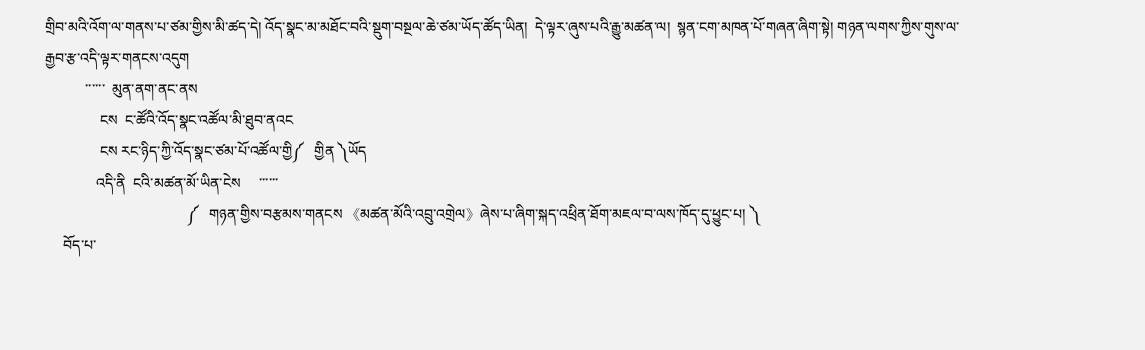གྲིབ་མའི་འོག་ལ་གནས་པ་ཙམ་གྱིས་མི་ཚད་དེ། འོད་སྣང་མ་མཐོང་བའི་སྡུག་བསྔལ་ཆེ་ཙམ་ཡོད་ཚོད་ཡིན།  དེ་ལྟར་ཞུས་པའི་རྒྱུ་མཚན་ལ།  སྙན་ངག་མཁན་པོ་གཞན་ཞིག་སྟེ། གཉན་ལགས་ཀྱིས་གུས་ལ་རྒྱབ་རྩ་འདི་ལྟར་གནངས་འདུག
           ་་་་་་  མུན་ནག་ནང་ནས
               ངས  ང་ཚོའི་འོད་སྣང་འཚོལ་མི་ཐུབ་ནའང
               ངས རང་ཉིད་ཀྱི་འོད་སྣང་ཙམ་པོ་འཚོལ་གྱི༼   གྱིན ༽ཡོད
              འདི་ནི  ངའི་མཚན་མོ་ཡིན་ངེས     ་་་་་་
                                       ༼   གཉན་གྱིས་བརྩམས་གནངས 《མཚན་མོའི་འབྲུ་འགྲེལ》ཞེས་པ་ཞིག་སྐད་འཕྲིན་ཐོག་མཇལ་བ་ལས་ཁོད་དུ་ཕྱུང་པ། ༽
     བོད་པ་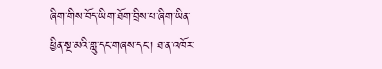ཞིག་གིས་བོད་ཡིག་ཐོག་བྲིས་པ་ཞིག་ཡིན་ཕྱིན་སྔ་མའི་གླུ་དང་གཞས་དང་། ཐ་ན་འཁོར་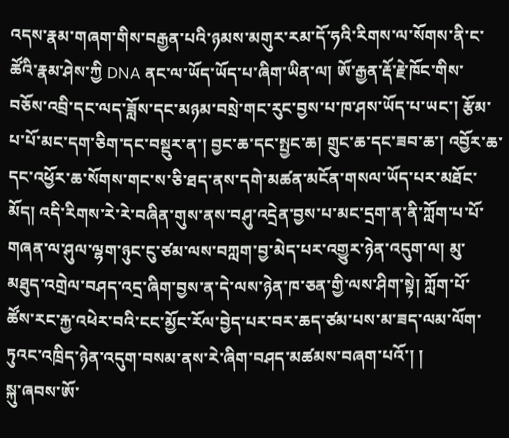འདས་རྣམ་གཞག་གིས་བརྒྱན་པའི་ཉམས་མགུར་རམ་དོ་ཧའི་རིགས་ལ་སོགས་ནི་ང་ཚོའི་རྣམ་ཤེས་ཀྱི DNA ནང་ལ་ཡོད་ཡོད་པ་ཞིག་ཡིན་ལ། ཨོ་རྒྱན་རྡོ་རྗེ་ཁོང་གིས་བཅོས་འབྲི་དང་ལད་ཟློས་དང་མཉམ་བསྲེ་གང་རུང་བྱས་པ་ཁ་ཤས་ཡོད་པ་ཡང་། རྩོམ་པ་པོ་མང་དག་ཅིག་དང་བསྡུར་ན་། བྱང་ཆ་དང་སྤྱང་ཆ། གྲུང་ཆ་དང་ཟབ་ཆ་། འབྱོར་ཆ་དང་འཕྱོར་ཆ་སོགས་གང་ས་ཅི་ཐད་ནས་དགེ་མཚན་མངོན་གསལ་ཡོད་པར་མཐོང་མོད། འདི་རིགས་རེ་རེ་བཞིན་གུས་ནས་བཤུ་འདྲེན་བྱས་པ་མང་དྲག་ན་ནི་ཀློག་པ་པོ་གཞན་ལ་ཤུལ་ལྷག་ཉུང་ངུ་ཙམ་ལས་བཀླག་བྱ་མེད་པར་འགྱུར་ཉེན་འདུག་ལ། མུ་མཐུད་འགྲེལ་བཤད་འདྲ་ཞིག་བྱས་ན་དེ་ལས་ཉེན་ཁ་ཅན་གྱི་ལས་ཤིག་སྟེ། ཀློག་པོ་ཚོས་རང་རྐྱ་འཕེར་བའི་ངང་མྱོང་རོལ་བྱེད་པར་བར་ཆད་ཙམ་པས་མ་ཟད་ལམ་ལོག་ཏུའང་འཁྲིད་ཉེན་འདུག་བསམ་ནས་རེ་ཞིག་བཤད་མཚམས་བཞག་པའོ་། །
སྐུ་ཞབས་ཨོ་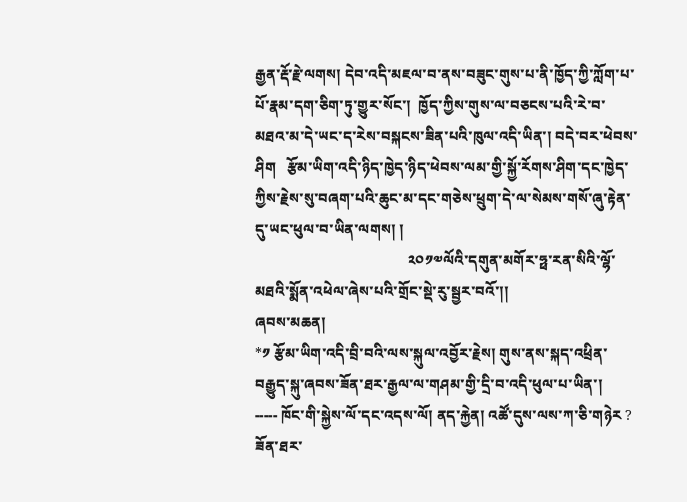རྒྱན་རྡོ་རྗེ་ལགས། དེབ་འདི་མཇལ་བ་ནས་བཟུང་གུས་པ་ནི་ཁྱོད་ཀྱི་ཀློག་པ་པོ་རྣམ་དག་ཅིག་ཏུ་གྱུར་སོང་།  ཁྱོད་ཀྱིས་གུས་ལ་བཅངས་པའི་རེ་བ་མཐའ་མ་དེ་ཡང་ད་རེས་བསྐངས་ཟིན་པའི་ཁུལ་འདི་ཡིན་། བདེ་བར་ཕེབས་ཤིག   རྩོམ་ཡིག་འདི་ཉིད་ཁྱེད་ཉིད་ཕེབས་ལམ་གྱི་སྐྱོ་རོགས་ཤིག་དང་ཁྱེད་ཀྱིས་རྗེས་སུ་བཞག་པའི་ཆུང་མ་དང་གཅེས་ཕྲུག་དེ་ལ་སེམས་གསོ་ཞུ་རྟེན་དུ་ཡང་ཕུལ་བ་ཡིན་ལགས། །
                                          ༢༠༡༧ལོའི་དགུན་མགོར་ཧྥ་རན་སིའི་ལྷོ་མཐའི་སྨོན་འཕེལ་ཞེས་པའི་གྲོང་སྡེ་རུ་སྦྱར་བའོ་།།
ཞབས་མཆན།
*༡ རྩོམ་ཡིག་འདི་བྲི་བའི་ལས་སྐུལ་འབྱོར་རྗེས། གུས་ནས་སྐད་འཕྲིན་བརྒྱུད་སྐུ་ཞབས་ཟོན་ཐར་རྒྱལ་ལ་གཤམ་གྱི་དྲི་བ་འདི་ཕུལ་པ་ཡིན་།
----- ཁོང་གི་སྐྱེས་ལོ་དང་འདས་ལོ། ནད་རྐྱེན། འཚོ་དུས་ལས་ཀ་ཅི་གཉེར ?
ཟོན་ཐར་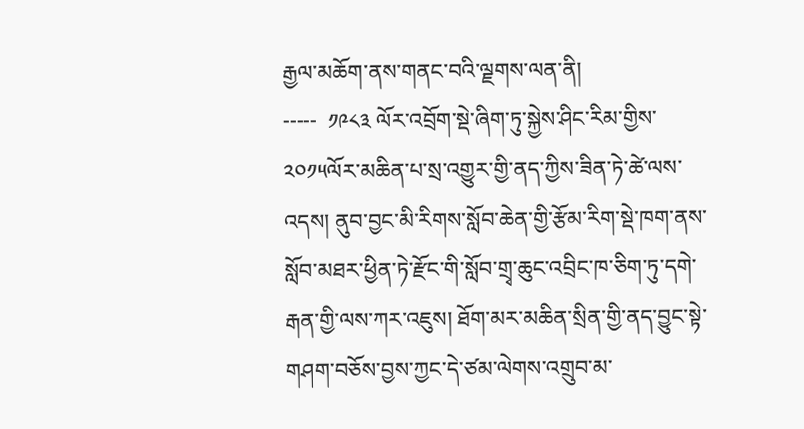རྒྱལ་མཆོག་ནས་གནང་བའི་ལྗགས་ལན་ནི།
-----  ༡༩༨༣ ལོར་འབྲོག་སྡེ་ཞིག་ཏུ་སྐྱེས་ཤིང་རིམ་གྱིས་༢༠༡༥ལོར་མཆིན་པ་སྲ་འགྱུར་གྱི་ནད་ཀྱིས་ཟིན་ཏེ་ཚེ་ལས་འདས། ནུབ་བྱང་མི་རིགས་སློབ་ཆེན་གྱི་རྩོམ་རིག་སྡེ་ཁག་ནས་སློབ་མཐར་ཕྱིན་ཏེ་རྫོང་གི་སློབ་གྲྭ་ཆུང་འབྲིང་ཁ་ཅིག་ཏུ་དགེ་རྒན་གྱི་ལས་ཀར་འཇུས། ཐོག་མར་མཆིན་སྲིན་གྱི་ནད་བྱུང་སྟེ་གཤག་བཅོས་བྱས་ཀྱང་དེ་ཙམ་ལེགས་འགྲུབ་མ་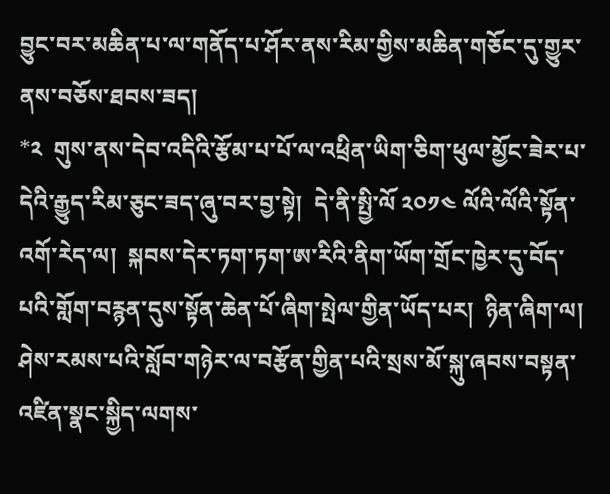བྱུང་བར་མཆིན་པ་ལ་གནོད་པ་ཤོར་ནས་རིམ་གྱིས་མཆིན་གཅོང་དུ་གྱུར་ནས་བཅོས་ཐབས་ཟད།
*༢  གུས་ནས་དེབ་འདིའི་རྩོམ་པ་པོ་ལ་འཕྲིན་ཡིག་ཅིག་ཕུལ་མྱོང་ཟེར་པ་དེའི་རྒྱུད་རིམ་ཅུང་ཟད་ཞུ་བར་བྱ་སྟེ།  དེ་ནི་སྤྱི་ལོ ༢༠༡༤ ལོའི་ལོའི་སྟོན་འགོ་རེད་ལ།  སྐབས་དེར་ཏག་ཏག་ཨ་རིའི་ནིག་ཡོག་གྲོང་ཁྱེར་དུ་བོད་པའི་གློག་བརྙན་དུས་སྟོན་ཆེན་པོ་ཞིག་སྤེལ་གྱིན་ཡོད་པར།  ཉིན་ཞིག་ལ། ཤེས་རམས་པའི་སློབ་གཉེར་ལ་བརྩོན་གྱིན་པའི་སྲས་མོ་སྐུ་ཞབས་བསྟན་འཛིན་སྣང་སྐྱིད་ལགས་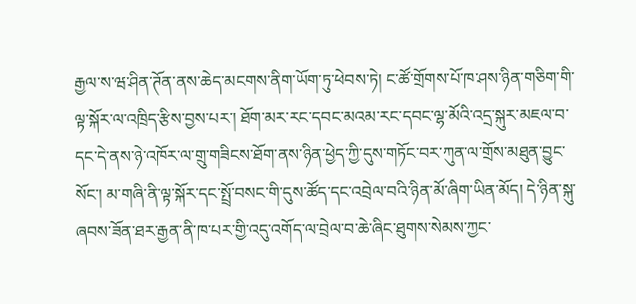རྒྱལ་ས་ཝ་ཤིན་ཊོན་ནས་ཆེད་མངགས་ནིག་ཡོག་ཏུ་ཕེབས་ཏེ། ང་ཚོ་གྲོགས་པོ་ཁ་ཤས་ཉིན་གཅིག་གི་ལྟ་སྐོར་ལ་འཁྲིད་རྩིས་བྱས་པར་། ཐོག་མར་རང་དབང་མའམ་རང་དབང་ལྷ་མོའི་འདྲ་སྐུར་མཇལ་བ་དང་དེ་ནས་ཉེ་འཁོར་ལ་གྲུ་གཟིངས་ཐོག་ནས་ཉིན་ཕྱེད་ཀྱི་དུས་གཏོང་བར་ཀུན་ལ་གྲོས་མཐུན་བྱུང་སོང་། མ་གཞི་ནི་ལྟ་སྐོར་དང་སྤྲོ་བསང་གི་དུས་ཚོད་དང་འབྲེལ་བའི་ཉིན་མོ་ཞིག་ཡིན་མོད། དེ་ཉིན་སྐུ་ཞབས་ཟོན་ཐར་རྒྱན་ནི་ཁ་པར་གྱི་འདུ་འགོད་ལ་བྲེལ་བ་ཆེ་ཞིང་ཐུགས་སེམས་ཀྱང་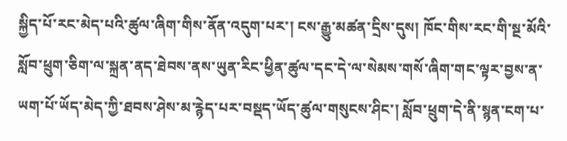སྐྱིད་པོ་རང་མེད་པའི་ཚུལ་ཞིག་གིས་ནོན་འདུག་པར་། ངས་རྒྱུ་མཚན་དྲིས་དུས། ཁོང་གིས་རང་གི་སྔ་མོའི་སློབ་ཕྲུག་ཅིག་ལ་སྐྲན་ནད་ཐེབས་ནས་ཡུན་རིང་ཕྱིན་ཚུལ་དང་དེ་ལ་སེམས་གསོ་ཞིག་གང་ལྟར་བྱས་ན་ཡག་པོ་ཡོད་མེད་ཀྱི་ཐབས་ཤེས་མ་རྙེད་པར་བསྡད་ཡོད་ཚུལ་གསུངས་ཤིང་། སློབ་ཕྲུག་དེ་ནི་སྙན་ངག་པ་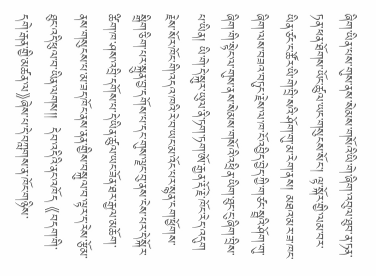ཞིག་ཡིན་པས་གུས་ནས་སེམས་གསོའི་ཡི་གེ་ཞིག་འབུལ་ཐུབ་ན་ཏན་ཏན་ཕན་ཐོགས་ཡོང་ཚུལ་ཡང་གསུངས་སོང་། ལྟ་སྐོར་གྱི་ལམ་བར་ཡིན་ཙང་ང་ཚོར་ཡི་གེ་བྲི་སའི་ཤོག་གུ་མ་རེག་ནས། མཐའ་མར་ཟ་ཁང་ཞིག་ལས་བཟའ་བཏུང་རྗེས་ལ་ཁ་ངོ་འབྱིད་བྱེད་ཀྱི་གཙང་སྦྲའི་ཤོག་གུ་ཞིག་གི་སྟེང་ལ་གུས་ནས་སེམས་གསོའི་འཕྲིན་ཡིག་ཐུང་ངུ་ཞིག་བྲིས་པ་ཡིན། ཡི་གེ་དེ་སྐུར་ཡུལ་ནི་ཏག་ཏག་ཨོ་རྒྱན་རྡོ་རྗེ་ཁོང་རེད་འདུག  རྗེས་སོར་ཁོང་གི་འདའ་ཁའི་རེ་བ་ཡང་མ་འོང་པར་སྙན་ངག་ཕྱོགས་སྒྲིག་ཅིག་པར་སྐྲུན་བྱ་དགོས་པ་དང་གུས་ལྗང་བུ་ནས་ངེས་པར་དེ་སྐོར་ཚིག་ཁ་ཤས་འབྲི་དགོས་པ་དེ་ཡིན་ཚུལ་ཡང་ཟོན་ཐར་རྒྱལ་མཆོག་ནས་གསུངས་པ་མ་ཟད་ཁོང་ནས་ནན་གྱིས་བསྐུལ་བ་ལྟར་ད་རེས་རྩོམ་ཐུང་འདི་ཕུལ་བ་ཡིན་ལགས།།  དེབ་འདིའི་ནང་འཁོད 《བདག་གི་དགེ་རྒན་གྱི་མཚན་ལ》ཞེས་པ་དེ་བཀླགས་ན་ཁོང་གཉིས་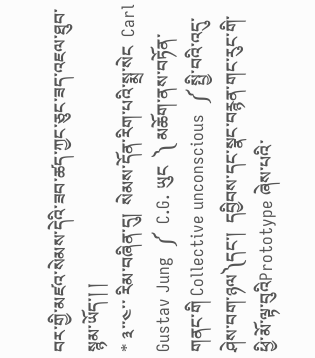བར་གྱི་མཛའ་སེམས་དེའི་ཟབ་ཚད་ཀྱང་ཅུང་ཟད་འཇལ་ཐུབ་སྙམ་ཡོད་། །
* ༣་་༤་་ རིམ་བཞིན་དུ།  སེམས་དོན་རིག་པའི་སྨྲ་སེང  Carl Gustav Jung  ༼  C.G. ཡུང  ༽ མཆོག་ནས་བཏོན་གནང་གི Collective unconscious  ༼ སྤྱི་བའི་འདུ་ཤེས་བག་ཉལ༽དང་།  དབྱིབས་དང་སྣང་བརྙན་གང་རུང་གི་ཕྱི་མོ་ལྟ་བུའིPrototype ཞེས་པའི་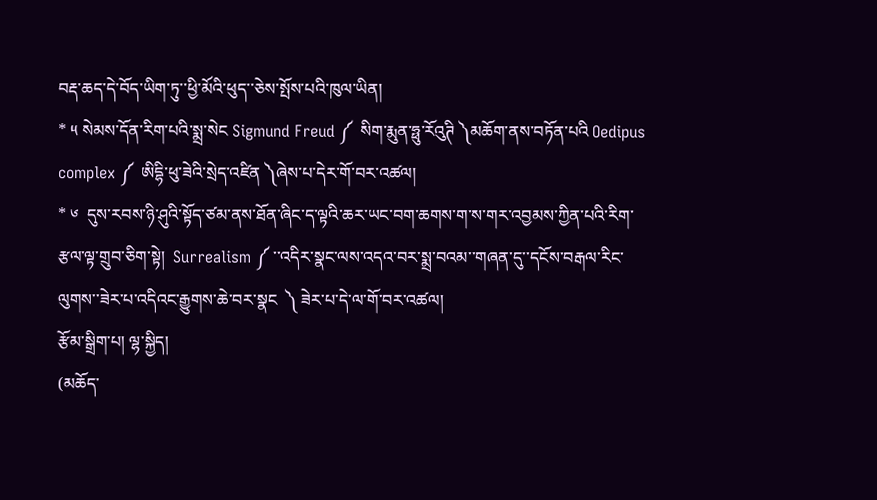བརྡ་ཆད་དེ་བོད་ཡིག་ཏུ་་ཕྱི་མོའི་ཕུད་་ཅེས་སྤོས་པའི་ཁུལ་ཡིན།
* ༥ སེམས་དོན་རིག་པའི་སྨྲ་སེང Sigmund Freud ༼  སིག་རྨུན་ཧྥུ་རོའུཊི ༽མཆོག་ནས་བཏོན་པའི Oedipus complex ༼  ཨིདྷི་ཕུ་ཟེའི་སྲེད་འཛིན ༽ཞེས་པ་དེར་གོ་བར་འཚལ།
* ༦  དུས་རབས་ཉི་ཤུའི་སྟོད་ཙམ་ནས་ཐོན་ཞིང་ད་ལྟའི་ཆར་ཡང་བག་ཆགས་ག་ས་གར་འབྱམས་ཀྱིན་པའི་རིག་རྩལ་ལྟ་གྲུབ་ཅིག་སྟེ།  Surrealism ༼ ་་འདིར་སྣང་ལས་འདའ་བར་སྨྲ་བའམ་་གཞན་དུ་་དངོས་བརྒལ་རིང་ལུགས་་ཟེར་པ་འདིའང་རྒྱུགས་ཆེ་བར་སྣང  ༽ ཟེར་པ་དེ་ལ་གོ་བར་འཚལ།
རྩོམ་སྒྲིག་པ། ལྷ་སྐྱིད།
(མཆོད་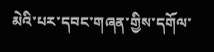མེའི་པར་དབང་གཞན་གྱིས་དགོལ་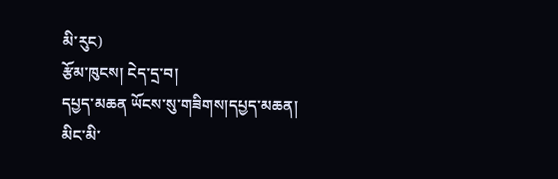མི་རུང)
རྩོམ་ཁུངས། ངེད་དྲ་བ།
དཔྱད་མཆན ཡོངས་སུ་གཟིགས།དཔྱད་མཆན།
མིང་མི་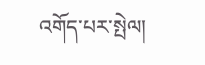འགོད་པར་སྤེལ།